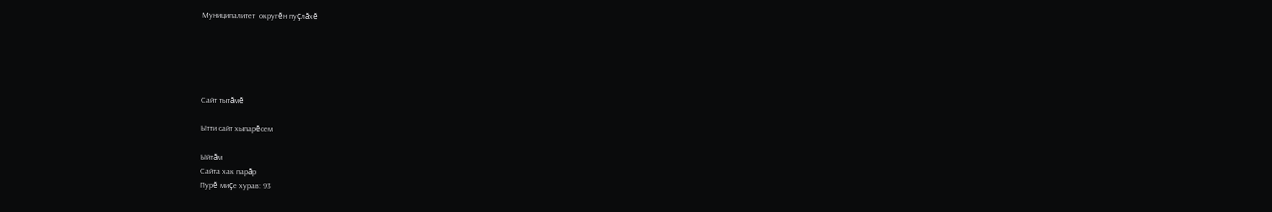Муниципалитет  округĕн пуçлăхĕ





Сайт тытăмĕ

Ытти сайт хыпарĕсем

Ыйтăм
Сайта хак парăр
Пурĕ миçе хурав: 93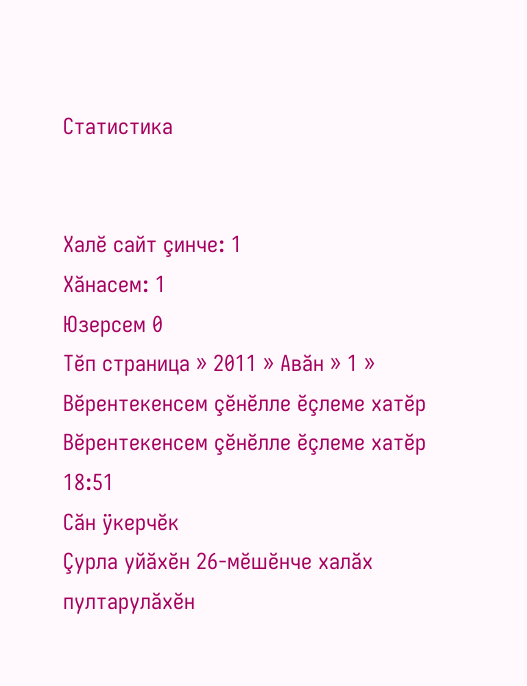Статистика


Халĕ сайт çинче: 1
Хăнасем: 1
Юзерсем 0
Тĕп страница » 2011 » Авăн » 1 » Вĕрентекенсем çĕнĕлле ĕçлеме хатĕр
Вĕрентекенсем çĕнĕлле ĕçлеме хатĕр
18:51
Сăн ÿкерчĕк
Çурла уйăхĕн 26-мĕшĕнче халăх пултарулăхĕн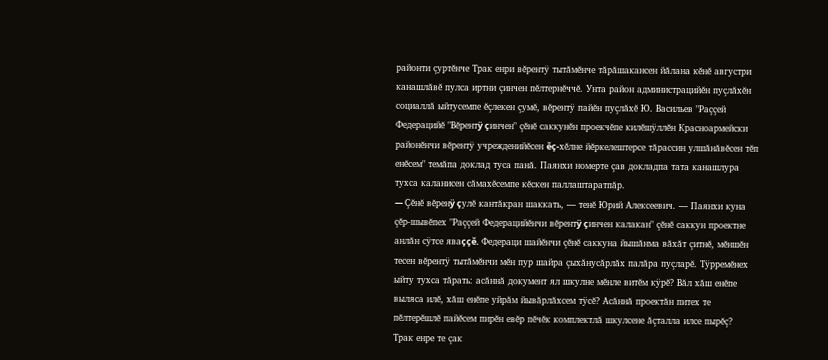районти çуртĕнче Трак енри вĕрентÿ тытăмĕнче тăрăшакансен йăлана кĕнĕ августри канашлăвĕ пулса иртни çинчен пĕлтернĕччĕ. Унта район администрацийĕн пуçлăхĕн социаллă ыйтусемпе ĕçлекен çумĕ, вĕрентÿ пайĕн пуçлăхĕ Ю. Васильев "Раççей Федерацийĕ "Вĕрентÿ çинчен" çĕнĕ саккунĕн проекчĕпе килĕшÿллĕн Красноармейски районĕнчи вĕрентÿ учрежденийĕсен ĕç-хĕлне йĕркелештерсе тăрассин улшăнăвĕсен тĕп енĕсем" темăпа доклад туса панă. Паянхи номерте çав докладпа тата канашлура тухса каланисен сăмахĕсемпе кĕскен паллаштаратпăр.
— Çĕнĕ вĕренÿ çулĕ кантăкран шаккать, — тенĕ Юрий Алексеевич. — Паянхи куна çĕр-шывĕпех "Раççей Федерацийĕнчи вĕрентÿ çинчен калакан" çĕнĕ саккун проектне анлăн сÿтсе яваççĕ. Федераци шайĕнчи çĕнĕ саккуна йышăнма вăхăт çитнĕ, мĕншĕн тесен вĕрентÿ тытăмĕнчи мĕн пур шайра çыхăнусăрлăх палăра пуçларĕ. Тÿрремĕнех ыйту тухса тăрать: асăннă документ ял шкулне мĕнле витĕм кÿрĕ? Вăл хăш енĕпе выляса илĕ, хăш енĕпе уйрăм йывăрлăхсем тÿсĕ? Асăннă проектăн питех те пĕлтерĕшлĕ пайĕсем пирĕн евĕр пĕчĕк комплектлă шкулсене ăçталла илсе пырĕç?
Трак енре те çак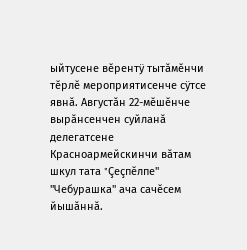ыйтусене вĕрентÿ тытăмĕнчи тĕрлĕ мероприятисенче сÿтсе явнă. Августăн 22-мĕшĕнче вырăнсенчен суйланă делегатсене Красноармейскинчи вăтам шкул тата "Çеçпĕлпе" "Чебурашка" ача сачĕсем йышăннă.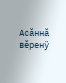Асăннă вĕренÿ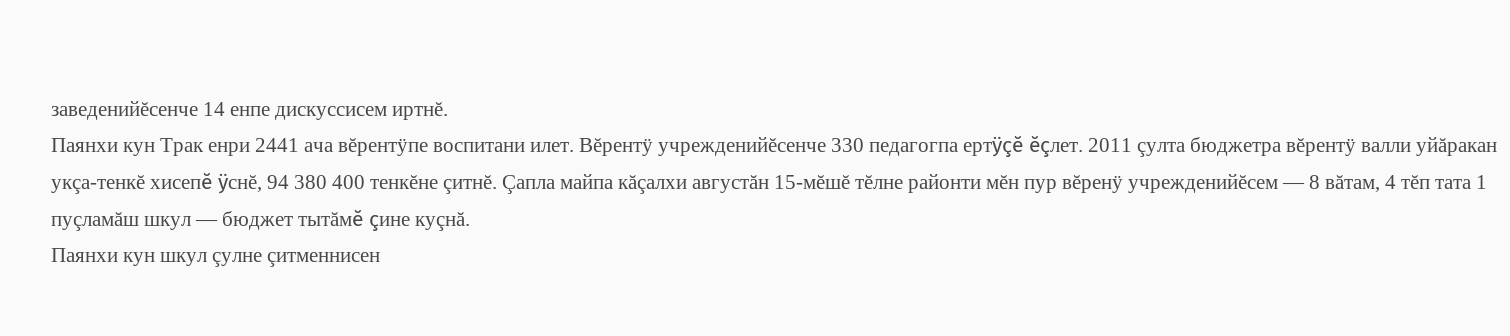заведенийĕсенче 14 енпе дискуссисем иртнĕ.
Паянхи кун Трак енри 2441 ача вĕрентÿпе воспитани илет. Вĕрентÿ учрежденийĕсенче 330 педагогпа ертÿçĕ ĕçлет. 2011 çулта бюджетра вĕрентÿ валли уйăракан укçа-тенкĕ хисепĕ ÿснĕ, 94 380 400 тенкĕне çитнĕ. Çапла майпа кăçалхи августăн 15-мĕшĕ тĕлне районти мĕн пур вĕренÿ учрежденийĕсем — 8 вăтам, 4 тĕп тата 1 пуçламăш шкул — бюджет тытăмĕ çине куçнă.
Паянхи кун шкул çулне çитменнисен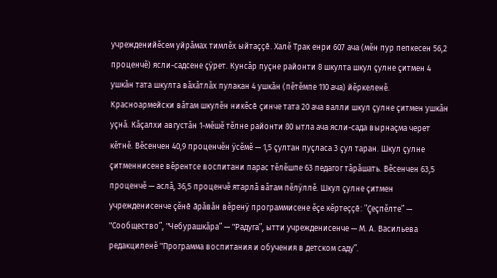учрежденийĕсем уйрăмах тимлĕх ыйтаççĕ. Халĕ Трак енри 607 ача (мĕн пур пепкесен 56,2 проценчĕ) ясли-садсене çÿрет. Кунсăр пуçне районти 8 шкулта шкул çулне çитмен 4 ушкăн тата шкулта вăхăтлăх пулакан 4 ушкăн (пĕтĕмпе 110 ача) йĕркеленĕ. Красноармейски вăтам шкулĕн никĕсĕ çинче тата 20 ача валли шкул çулне çитмен ушкăн уçнă. Кăçалхи августăн 1-мĕшĕ тĕлне районти 80 ытла ача ясли-сада вырнаçма черет кĕтнĕ. Вĕсенчен 40,9 проценчĕн ÿсĕмĕ — 1,5 çултан пуçласа 3 çул таран. Шкул çулне çитменнисене вĕрентсе воспитани парас тĕлĕшпе 63 педагог тăрăшать. Вĕсенчен 63,5 проценчĕ — аслă, 36,5 проценчĕ ятарлă вăтам пĕлÿллĕ. Шкул çулне çитмен учрежденисенче çĕнĕ ăрăвăн вĕренÿ программисене ĕçе кĕртеççĕ: "Çеçпĕлте” — "Сообщество”, "Чебурашкăра” — "Радуга”, ытти учрежденисенче — М. А. Васильева редакциленĕ "Программа воспитания и обучения в детском саду”.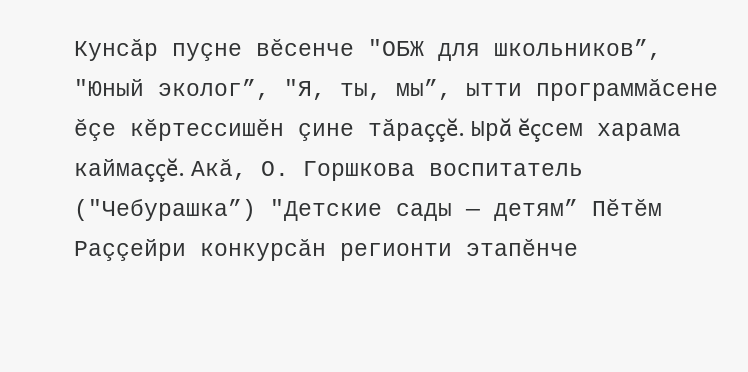Кунсăр пуçне вĕсенче "ОБЖ для школьников”, "Юный эколог”, "Я, ты, мы”, ытти программăсене ĕçе кĕртессишĕн çине тăраççĕ. Ырă ĕçсем харама каймаççĕ. Акă, О. Горшкова воспитатель ("Чебурашка”) "Детские сады — детям” Пĕтĕм Раççейри конкурсăн регионти этапĕнче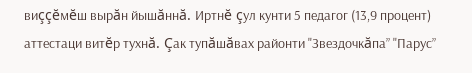виççĕмĕш вырăн йышăннă. Иртнĕ çул кунти 5 педагог (13,9 процент) аттестаци витĕр тухнă. Çак тупăшăвах районти "Звездочкăпа” "Парус”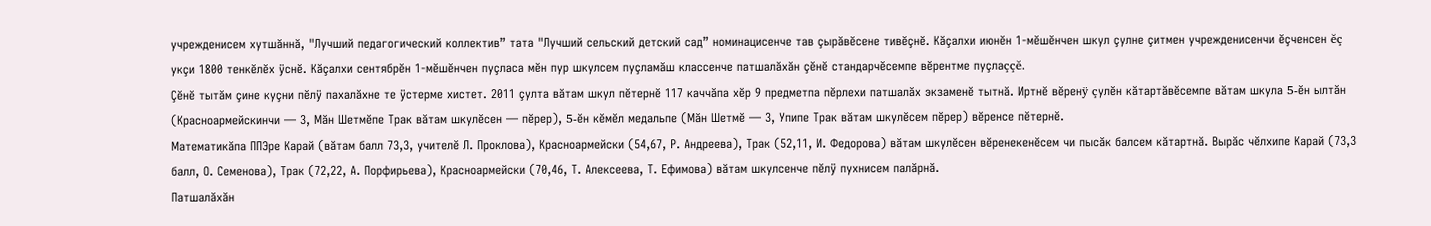учрежденисем хутшăннă, "Лучший педагогический коллектив” тата "Лучший сельский детский сад” номинацисенче тав çырăвĕсене тивĕçнĕ. Кăçалхи июнĕн 1-мĕшĕнчен шкул çулне çитмен учрежденисенчи ĕçченсен ĕç укçи 1800 тенкĕлĕх ÿснĕ. Кăçалхи сентябрĕн 1-мĕшĕнчен пуçласа мĕн пур шкулсем пуçламăш классенче патшалăхăн çĕнĕ стандарчĕсемпе вĕрентме пуçлаççĕ.
Çĕнĕ тытăм çине куçни пĕлÿ пахалăхне те ÿстерме хистет. 2011 çулта вăтам шкул пĕтернĕ 117 каччăпа хĕр 9 предметпа пĕрлехи патшалăх экзаменĕ тытнă. Иртнĕ вĕренÿ çулĕн кăтартăвĕсемпе вăтам шкула 5-ĕн ылтăн (Красноармейскинчи — 3, Мăн Шетмĕпе Трак вăтам шкулĕсен — пĕрер), 5-ĕн кĕмĕл медальпе (Мăн Шетмĕ — 3, Упипе Трак вăтам шкулĕсем пĕрер) вĕренсе пĕтернĕ.
Математикăпа ППЭре Карай (вăтам балл 73,3, учителĕ Л. Проклова), Красноармейски (54,67, Р. Андреева), Трак (52,11, И. Федорова) вăтам шкулĕсен вĕренекенĕсем чи пысăк балсем кăтартнă. Вырăс чĕлхипе Карай (73,3 балл, О. Семенова), Трак (72,22, А. Порфирьева), Красноармейски (70,46, Т. Алексеева, Т. Ефимова) вăтам шкулсенче пĕлÿ пухнисем палăрнă.
Патшалăхăн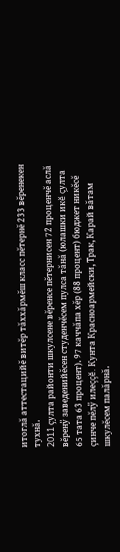итоглă аттестацийĕ витĕр тăххăрмĕш класс пĕтернĕ 233 вĕренекен тухнă.
2011 çулта районти шкулсене вĕренсе пĕтернисен 72 проценчĕ аслă вĕренÿ заведенийĕсен студенчĕсем пулса тăнă (юлашки икĕ çулта 65 тата 63 процент). 97 каччăпа хĕр (88 процент) бюджет никĕсĕ çинче пĕлÿ илеççĕ. Кунта Красноармейски, Трак, Карай вăтам шкулĕсем палăрнă.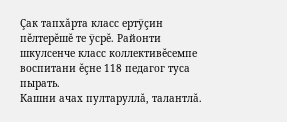Çак тапхăрта класс ертÿçин пĕлтерĕшĕ те ÿсрĕ. Районти шкулсенче класс коллективĕсемпе воспитани ĕçне 118 педагог туса пырать.
Кашни ачах пултаруллă, талантлă.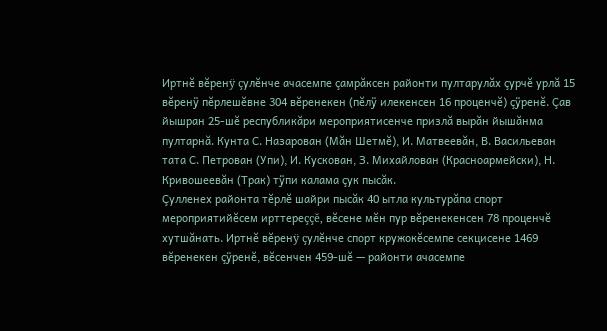Иртнĕ вĕренÿ çулĕнче ачасемпе çамрăксен районти пултарулăх çурчĕ урлă 15 вĕренÿ пĕрлешĕвне 304 вĕренекен (пĕлÿ илекенсен 16 проценчĕ) çÿренĕ. Çав йышран 25-шĕ республикăри мероприятисенче призлă вырăн йышăнма пултарнă. Кунта С. Назарован (Мăн Шетмĕ), И. Матвеевăн, В. Васильеван тата С. Петрован (Упи), И. Кускован, З. Михайлован (Красноармейски), Н. Кривошеевăн (Трак) тÿпи калама çук пысăк.
Çулленех районта тĕрлĕ шайри пысăк 40 ытла культурăпа спорт мероприятийĕсем ирттереççĕ, вĕсене мĕн пур вĕренекенсен 78 проценчĕ хутшăнать. Иртнĕ вĕренÿ çулĕнче спорт кружокĕсемпе секцисене 1469 вĕренекен çÿренĕ, вĕсенчен 459-шĕ — районти ачасемпе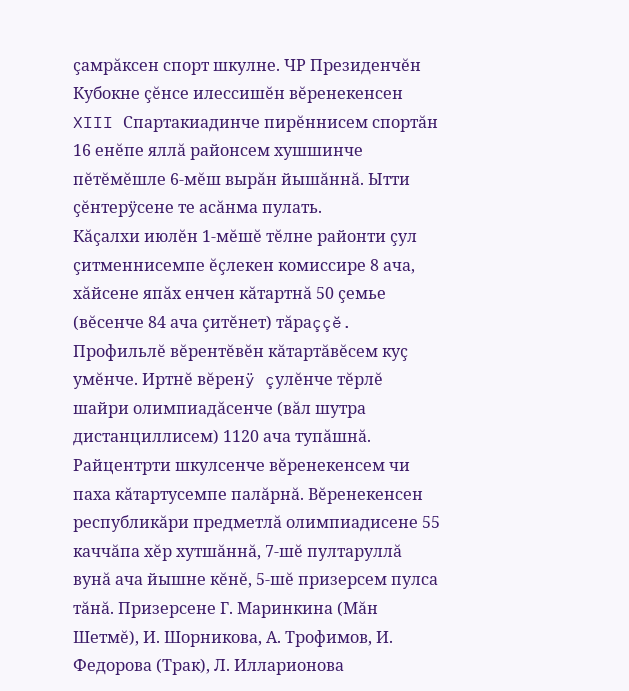çамрăксен спорт шкулне. ЧР Президенчĕн Кубокне çĕнсе илессишĕн вĕренекенсен XIII Спартакиадинче пирĕннисем спортăн 16 енĕпе яллă районсем хушшинче пĕтĕмĕшле 6-мĕш вырăн йышăннă. Ытти çĕнтерÿсене те асăнма пулать.
Кăçалхи июлĕн 1-мĕшĕ тĕлне районти çул çитменнисемпе ĕçлекен комиссире 8 ача, хăйсене япăх енчен кăтартнă 50 çемье (вĕсенче 84 ача çитĕнет) тăраççĕ.
Профильлĕ вĕрентĕвĕн кăтартăвĕсем куç умĕнче. Иртнĕ вĕренÿ çулĕнче тĕрлĕ шайри олимпиадăсенче (вăл шутра дистанциллисем) 1120 ача тупăшнă. Райцентрти шкулсенче вĕренекенсем чи паха кăтартусемпе палăрнă. Вĕренекенсен республикăри предметлă олимпиадисене 55 каччăпа хĕр хутшăннă, 7-шĕ пултаруллă вунă ача йышне кĕнĕ, 5-шĕ призерсем пулса тăнă. Призерсене Г. Маринкина (Мăн Шетмĕ), И. Шорникова, А. Трофимов, И. Федорова (Трак), Л. Илларионова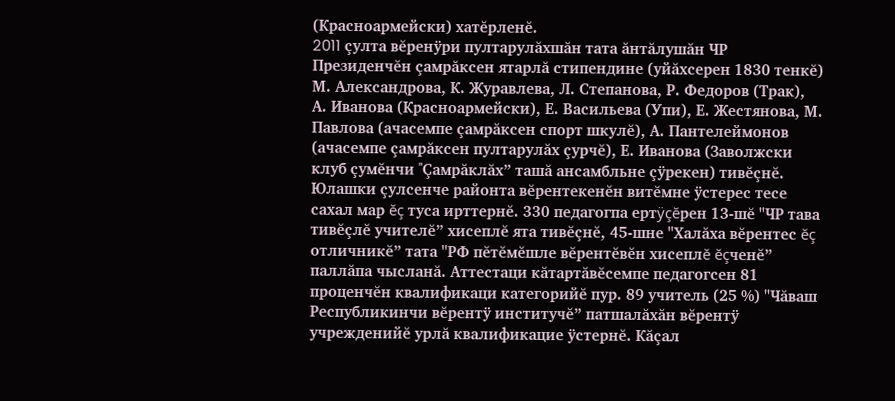(Красноармейски) хатĕрленĕ.
2011 çулта вĕренÿри пултарулăхшăн тата ăнтăлушăн ЧР Президенчĕн çамрăксен ятарлă стипендине (уйăхсерен 1830 тенкĕ) М. Александрова, К. Журавлева, Л. Степанова, Р. Федоров (Трак), А. Иванова (Красноармейски), Е. Васильева (Упи), Е. Жестянова, М. Павлова (ачасемпе çамрăксен спорт шкулĕ), А. Пантелеймонов (ачасемпе çамрăксен пултарулăх çурчĕ), Е. Иванова (Заволжски клуб çумĕнчи "Çамрăклăх” ташă ансамбльне çÿрекен) тивĕçнĕ.
Юлашки çулсенче районта вĕрентекенĕн витĕмне ÿстерес тесе сахал мар ĕç туса ирттернĕ. 330 педагогпа ертÿçĕрен 13-шĕ "ЧР тава тивĕçлĕ учителĕ” хисеплĕ ята тивĕçнĕ, 45-шне "Халăха вĕрентес ĕç отличникĕ” тата "РФ пĕтĕмĕшле вĕрентĕвĕн хисеплĕ ĕçченĕ” паллăпа чысланă. Аттестаци кăтартăвĕсемпе педагогсен 81 проценчĕн квалификаци категорийĕ пур. 89 учитель (25 %) "Чăваш Республикинчи вĕрентÿ институчĕ” патшалăхăн вĕрентÿ учрежденийĕ урлă квалификацие ÿстернĕ. Кăçал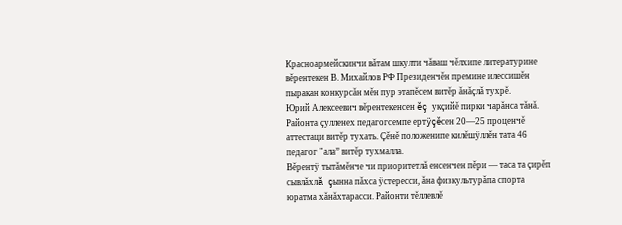Красноармейскинчи вăтам шкулти чăваш чĕлхипе литературине вĕрентекен В. Михайлов РФ Президенчĕн премине илессишĕн пыракан конкурсăн мĕн пур этапĕсем витĕр ăнăçлă тухрĕ.
Юрий Алексеевич вĕрентекенсен ĕç укçийĕ пирки чарăнса тăнă.
Районта çулленех педагогсемпе ертÿçĕсен 20—25 проценчĕ аттестаци витĕр тухать. Çĕнĕ положенипе килĕшÿллĕн тата 46 педагог "ала” витĕр тухмалла.
Вĕрентÿ тытăмĕнче чи приоритетлă енсенчен пĕри — таса та çирĕп сывлăхлă çынна пăхса ÿстересси, ăна физкультурăпа спорта юратма хăнăхтарасси. Районти тĕллевлĕ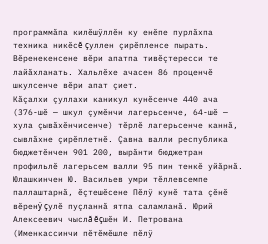программăпа килĕшÿллĕн ку енĕпе пурлăхпа техника никĕсĕ çуллен çирĕпленсе пырать.
Вĕренекенсене вĕри апатпа тивĕçтересси те лайăхланать. Хальлĕхе ачасен 86 проценчĕ шкулсенче вĕри апат çиет.
Кăçалхи çуллахи каникул кунĕсенче 440 ача (376-шĕ — шкул çумĕнчи лагерьсенче, 64-шĕ — хула çывăхĕнчисенче) тĕрлĕ лагерьсенче каннă, сывлăхне çирĕплетнĕ. Çавна валли республика бюджетĕнчен 901 200, вырăнти бюджетран профильлĕ лагерьсем валли 95 пин тенкĕ уйăрнă.
Юлашкинчен Ю. Васильев умри тĕллевсемпе паллаштарнă, ĕçтешĕсене Пĕлÿ кунĕ тата çĕнĕ вĕренÿ çулĕ пуçланнă ятпа саламланă. Юрий Алексеевич чыслă ĕçшĕн И. Петрована (Именкассинчи пĕтĕмĕшле пĕлÿ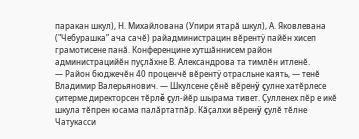паракан шкул), Н. Михайлована (Упири ятарă шкул), А. Яковлевана ("Чебурашка” ача сачĕ) райадминистрацин вĕрентÿ пайĕн хисеп грамотисене панă. Конференцине хутшăннисем район администрацийĕн пуçлăхне В. Александрова та тимлĕн итленĕ.
— Район бюджечĕн 40 проценчĕ вĕрентÿ отрасльне каять, — тенĕ Владимир Валерьянович. — Шкулсене çĕнĕ вĕренÿ çулне хатĕрлесе çитерме директорсен тĕрлĕ çул-йĕр шырама тивет. Çулленех пĕр е икĕ шкула тĕпрен юсама палăртатпăр. Кăçалхи вĕренÿ çулĕ тĕлне Чатукасси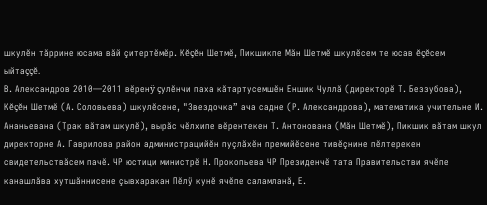шкулĕн тăррине юсама вăй çитертĕмĕр. Кĕçĕн Шетмĕ, Пикшикпе Мăн Шетмĕ шкулĕсем те юсав ĕçĕсем ыйтаççĕ.
В. Александров 2010—2011 вĕренÿ çулĕнчи паха кăтартусемшĕн Еншик Чуллă (директорĕ Т. Беззубова), Кĕçĕн Шетмĕ (А. Соловьева) шкулĕсене, "Звездочка” ача садне (Р. Александрова), математика учительне И. Ананьевана (Трак вăтам шкулĕ), вырăс чĕлхипе вĕрентекен Т. Антонована (Мăн Шетмĕ), Пикшик вăтам шкул директорне А. Гаврилова район администрацийĕн пуçлăхĕн премийĕсене тивĕçнине пĕлтерекен свидетельствăсем пачĕ. ЧР юстици министрĕ Н. Прокопьева ЧР Президенчĕ тата Правительстви ячĕпе канашлăва хутшăннисене çывхаракан Пĕлÿ кунĕ ячĕпе саламланă, Е.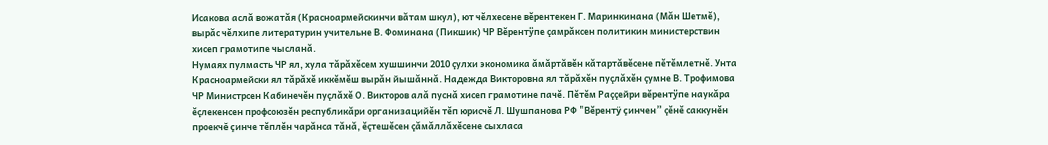Исакова аслă вожатăя (Красноармейскинчи вăтам шкул), ют чĕлхесене вĕрентекен Г. Маринкинана (Мăн Шетмĕ), вырăс чĕлхипе литературин учительне В. Фоминана (Пикшик) ЧР Вĕрентÿпе çамрăксен политикин министерствин хисеп грамотипе чысланă.
Нумаях пулмасть ЧР ял, хула тăрăхĕсем хушшинчи 2010 çулхи экономика ăмăртăвĕн кăтартăвĕсене пĕтĕмлетнĕ. Унта Красноармейски ял тăрăхĕ иккĕмĕш вырăн йышăннă. Надежда Викторовна ял тăрăхĕн пуçлăхĕн çумне В. Трофимова ЧР Министрсен Кабинечĕн пуçлăхĕ О. Викторов алă пуснă хисеп грамотине пачĕ. Пĕтĕм Раççейри вĕрентÿпе наукăра ĕçлекенсен профсоюзĕн республикăри организацийĕн тĕп юрисчĕ Л. Шушпанова РФ "Вĕрентÿ çинчен” çĕнĕ саккунĕн проекчĕ çинче тĕплĕн чарăнса тăнă, ĕçтешĕсен çăмăллăхĕсене сыхласа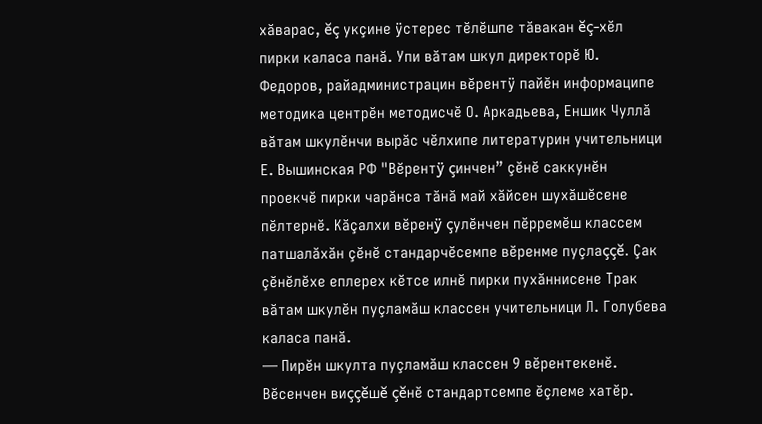хăварас, ĕç укçине ÿстерес тĕлĕшпе тăвакан ĕç-хĕл пирки каласа панă. Упи вăтам шкул директорĕ Ю. Федоров, райадминистрацин вĕрентÿ пайĕн информаципе методика центрĕн методисчĕ О. Аркадьева, Еншик Чуллă вăтам шкулĕнчи вырăс чĕлхипе литературин учительници Е. Вышинская РФ "Вĕрентÿ çинчен” çĕнĕ саккунĕн проекчĕ пирки чарăнса тăнă май хăйсен шухăшĕсене пĕлтернĕ. Кăçалхи вĕренÿ çулĕнчен пĕрремĕш классем патшалăхăн çĕнĕ стандарчĕсемпе вĕренме пуçлаççĕ. Çак çĕнĕлĕхе еплерех кĕтсе илнĕ пирки пухăннисене Трак вăтам шкулĕн пуçламăш классен учительници Л. Голубева каласа панă.
— Пирĕн шкулта пуçламăш классен 9 вĕрентекенĕ. Вĕсенчен виççĕшĕ çĕнĕ стандартсемпе ĕçлеме хатĕр.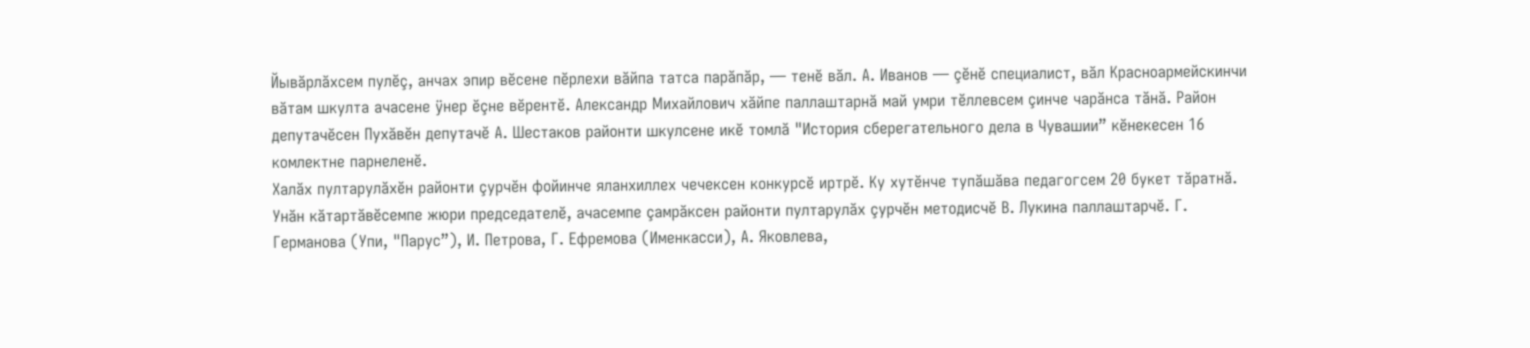Йывăрлăхсем пулĕç, анчах эпир вĕсене пĕрлехи вăйпа татса парăпăр, — тенĕ вăл. А. Иванов — çĕнĕ специалист, вăл Красноармейскинчи вăтам шкулта ачасене ÿнер ĕçне вĕрентĕ. Александр Михайлович хăйпе паллаштарнă май умри тĕллевсем çинче чарăнса тăнă. Район депутачĕсен Пухăвĕн депутачĕ А. Шестаков районти шкулсене икĕ томлă "История сберегательного дела в Чувашии” кĕнекесен 16 комлектне парнеленĕ.
Халăх пултарулăхĕн районти çурчĕн фойинче яланхиллех чечексен конкурсĕ иртрĕ. Ку хутĕнче тупăшăва педагогсем 20 букет тăратнă. Унăн кăтартăвĕсемпе жюри председателĕ, ачасемпе çамрăксен районти пултарулăх çурчĕн методисчĕ В. Лукина паллаштарчĕ. Г. Германова (Упи, "Парус”), И. Петрова, Г. Ефремова (Именкасси), А. Яковлева,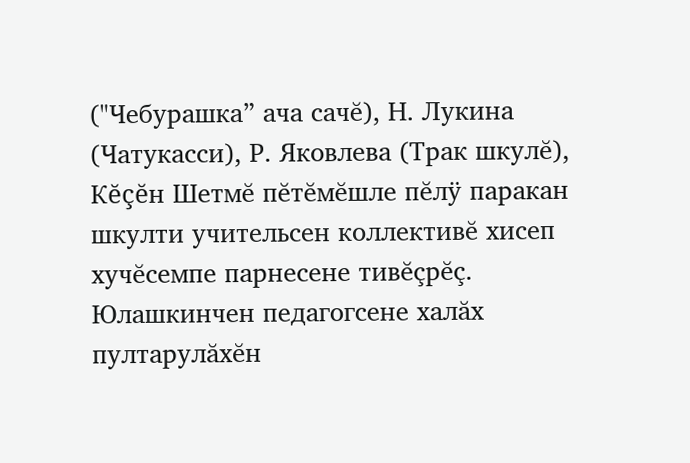("Чебурашка” ача сачĕ), Н. Лукина (Чатукасси), Р. Яковлева (Трак шкулĕ), Кĕçĕн Шетмĕ пĕтĕмĕшле пĕлÿ паракан шкулти учительсен коллективĕ хисеп хучĕсемпе парнесене тивĕçрĕç.
Юлашкинчен педагогсене халăх пултарулăхĕн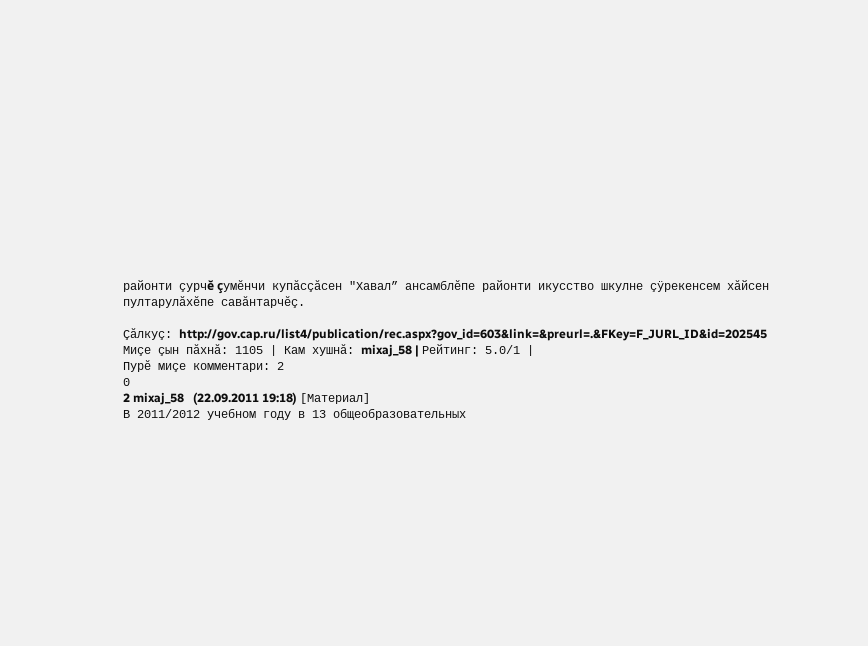районти çурчĕ çумĕнчи купăсçăсен "Хавал” ансамблĕпе районти икусство шкулне çÿрекенсем хăйсен пултарулăхĕпе савăнтарчĕç.

Çăлкуç: http://gov.cap.ru/list4/publication/rec.aspx?gov_id=603&link=&preurl=.&FKey=F_JURL_ID&id=202545
Миçе çын пăхнă: 1105 | Кам хушнă: mixaj_58 | Рейтинг: 5.0/1 |
Пурĕ миçе комментари: 2
0
2 mixaj_58   (22.09.2011 19:18) [Материал]
В 2011/2012 учебном году в 13 общеобразовательных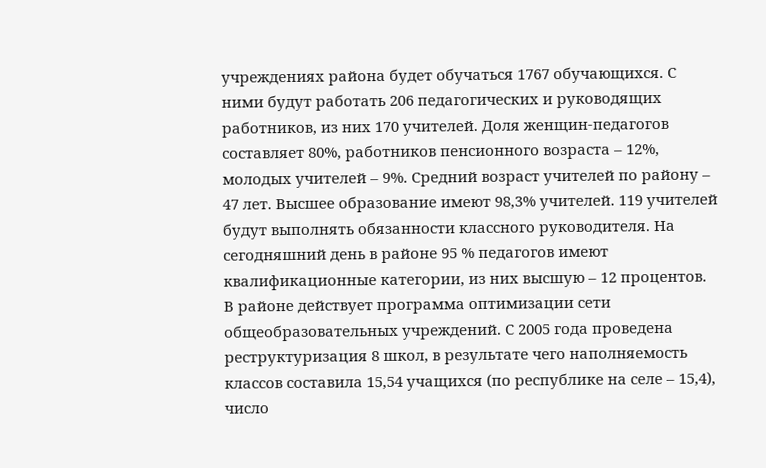учреждениях района будет обучаться 1767 обучающихся. С ними будут работать 206 педагогических и руководящих работников, из них 170 учителей. Доля женщин-педагогов составляет 80%, работников пенсионного возраста – 12%, молодых учителей – 9%. Средний возраст учителей по району – 47 лет. Высшее образование имеют 98,3% учителей. 119 учителей будут выполнять обязанности классного руководителя. На сегодняшний день в районе 95 % педагогов имеют квалификационные категории, из них высшую – 12 процентов.
В районе действует программа оптимизации сети общеобразовательных учреждений. С 2005 года проведена реструктуризация 8 школ, в результате чего наполняемость классов составила 15,54 учащихся (по республике на селе – 15,4), число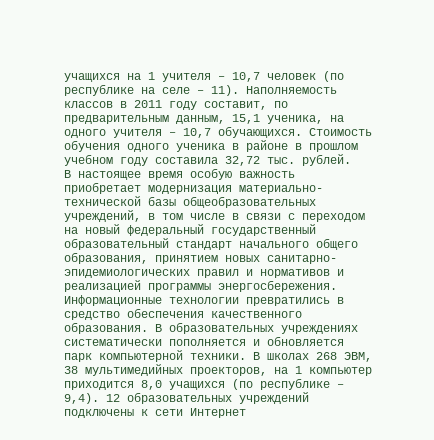учащихся на 1 учителя – 10,7 человек (по республике на селе – 11). Наполняемость классов в 2011 году составит, по предварительным данным, 15,1 ученика, на одного учителя – 10,7 обучающихся. Стоимость обучения одного ученика в районе в прошлом учебном году составила 32,72 тыс. рублей.
В настоящее время особую важность приобретает модернизация материально-технической базы общеобразовательных учреждений, в том числе в связи с переходом на новый федеральный государственный образовательный стандарт начального общего образования, принятием новых санитарно-эпидемиологических правил и нормативов и реализацией программы энергосбережения. Информационные технологии превратились в средство обеспечения качественного образования. В образовательных учреждениях систематически пополняется и обновляется парк компьютерной техники. В школах 268 ЭВМ, 38 мультимедийных проекторов, на 1 компьютер приходится 8,0 учащихся (по республике – 9,4). 12 образовательных учреждений подключены к сети Интернет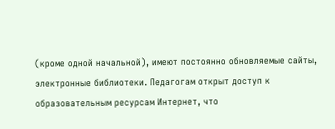(кроме одной начальной), имеют постоянно обновляемые сайты, электронные библиотеки. Педагогам открыт доступ к образовательным ресурсам Интернет, что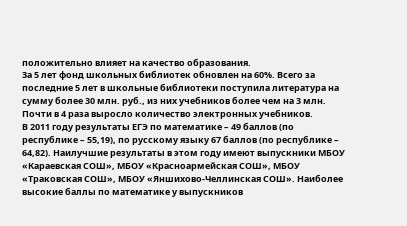положительно влияет на качество образования.
За 5 лет фонд школьных библиотек обновлен на 60%. Всего за последние 5 лет в школьные библиотеки поступила литература на сумму более 30 млн. руб., из них учебников более чем на 3 млн. Почти в 4 раза выросло количество электронных учебников.
В 2011 году результаты ЕГЭ по математике – 49 баллов (по республике – 55,19), по русскому языку 67 баллов (по республике – 64,82). Наилучшие результаты в этом году имеют выпускники МБОУ «Караевская СОШ», МБОУ «Красноармейская СОШ», МБОУ «Траковская СОШ», МБОУ «Яншихово-Челлинская СОШ». Наиболее высокие баллы по математике у выпускников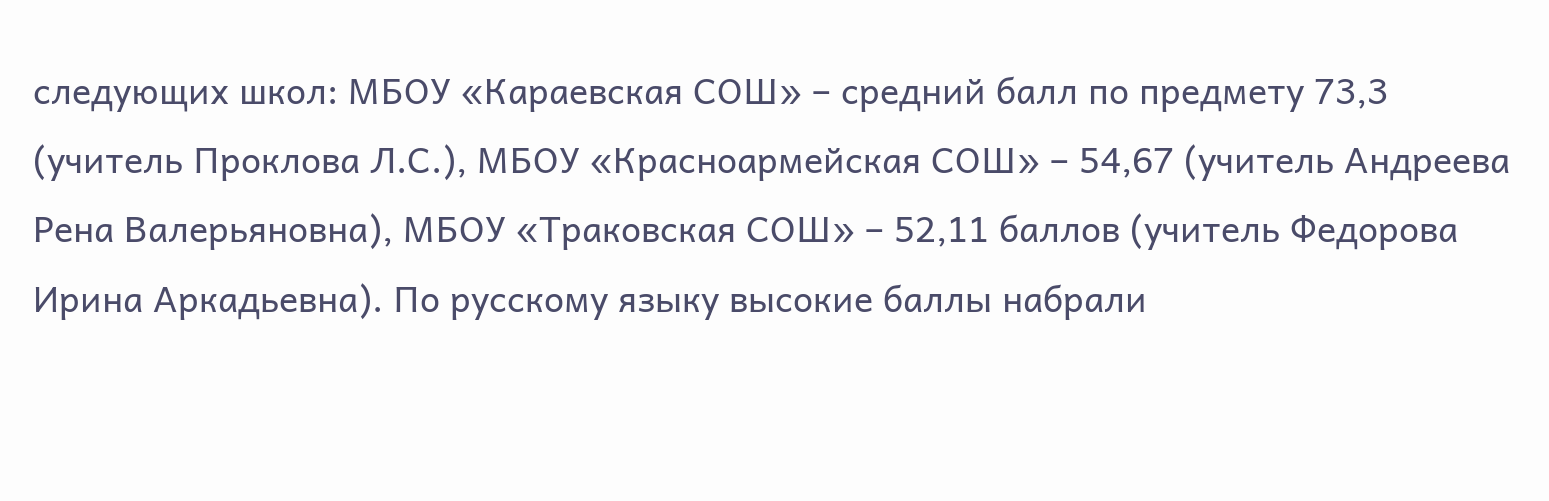следующих школ: МБОУ «Караевская СОШ» – средний балл по предмету 73,3 (учитель Проклова Л.С.), МБОУ «Красноармейская СОШ» – 54,67 (учитель Андреева Рена Валерьяновна), МБОУ «Траковская СОШ» – 52,11 баллов (учитель Федорова Ирина Аркадьевна). По русскому языку высокие баллы набрали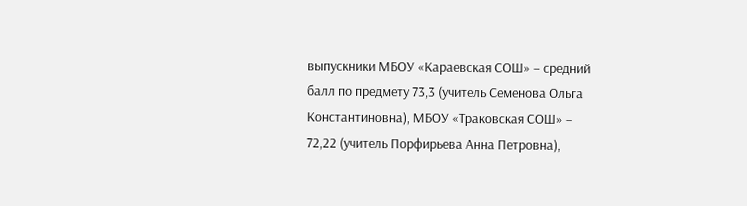выпускники МБОУ «Караевская СОШ» – средний балл по предмету 73,3 (учитель Семенова Ольга Константиновна), МБОУ «Траковская СОШ» – 72,22 (учитель Порфирьева Анна Петровна),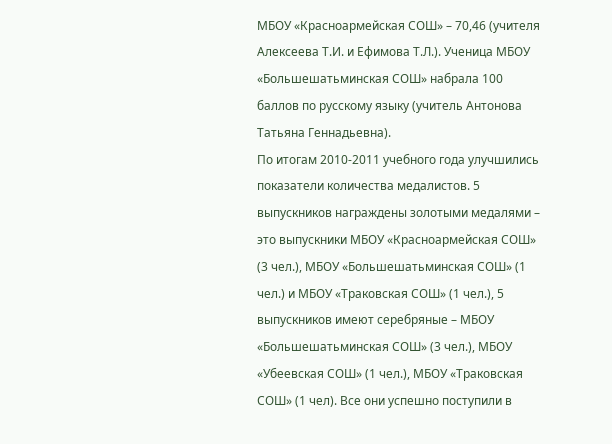МБОУ «Красноармейская СОШ» – 70,46 (учителя Алексеева Т.И. и Ефимова Т.Л.). Ученица МБОУ «Большешатьминская СОШ» набрала 100 баллов по русскому языку (учитель Антонова Татьяна Геннадьевна).
По итогам 2010-2011 учебного года улучшились показатели количества медалистов. 5 выпускников награждены золотыми медалями – это выпускники МБОУ «Красноармейская СОШ» (3 чел.), МБОУ «Большешатьминская СОШ» (1 чел.) и МБОУ «Траковская СОШ» (1 чел.), 5 выпускников имеют серебряные – МБОУ «Большешатьминская СОШ» (3 чел.), МБОУ «Убеевская СОШ» (1 чел.), МБОУ «Траковская СОШ» (1 чел). Все они успешно поступили в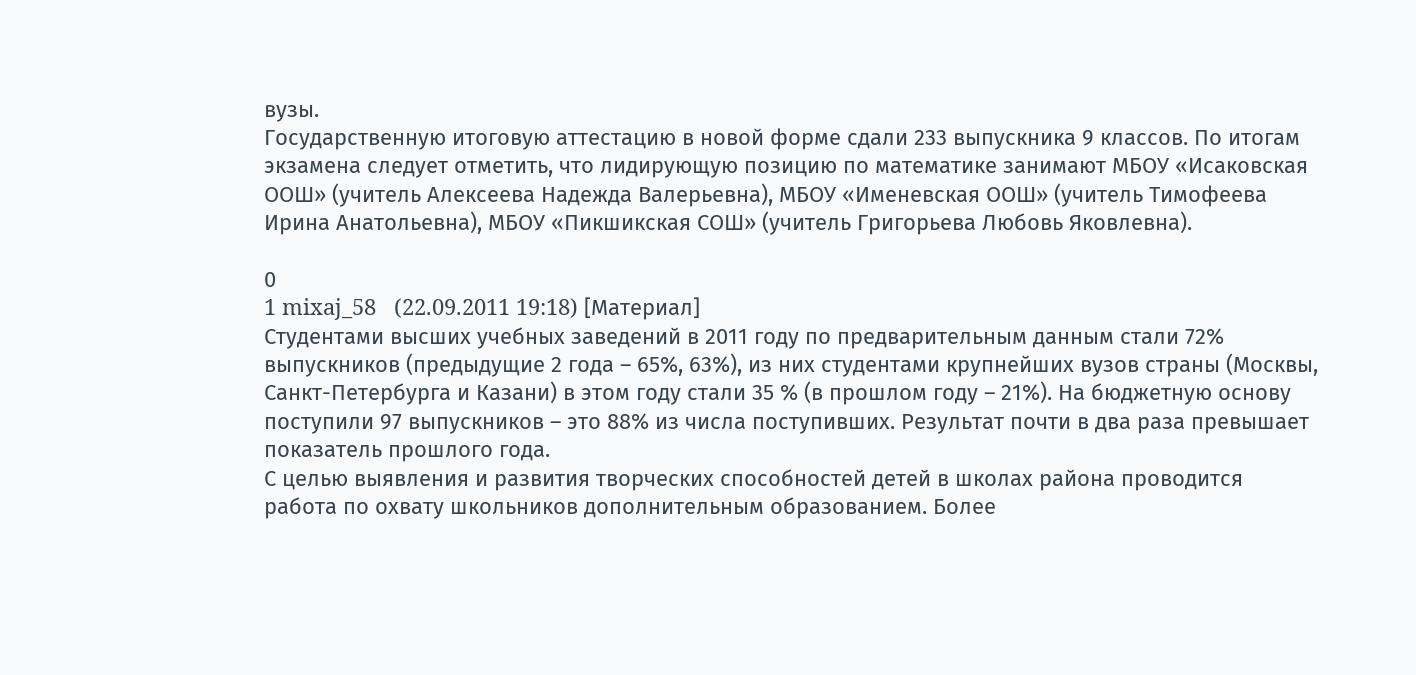вузы.
Государственную итоговую аттестацию в новой форме сдали 233 выпускника 9 классов. По итогам экзамена следует отметить, что лидирующую позицию по математике занимают МБОУ «Исаковская ООШ» (учитель Алексеева Надежда Валерьевна), МБОУ «Именевская ООШ» (учитель Тимофеева Ирина Анатольевна), МБОУ «Пикшикская СОШ» (учитель Григорьева Любовь Яковлевна).

0
1 mixaj_58   (22.09.2011 19:18) [Материал]
Студентами высших учебных заведений в 2011 году по предварительным данным стали 72% выпускников (предыдущие 2 года – 65%, 63%), из них студентами крупнейших вузов страны (Москвы, Санкт-Петербурга и Казани) в этом году стали 35 % (в прошлом году – 21%). На бюджетную основу поступили 97 выпускников – это 88% из числа поступивших. Результат почти в два раза превышает показатель прошлого года.
С целью выявления и развития творческих способностей детей в школах района проводится работа по охвату школьников дополнительным образованием. Более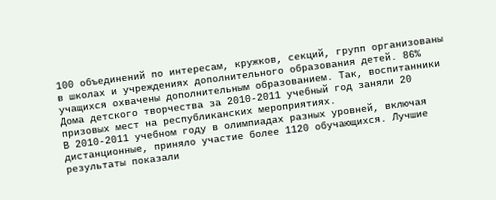100 объединений по интересам, кружков, секций, групп организованы в школах и учреждениях дополнительного образования детей. 86% учащихся охвачены дополнительным образованием. Так, воспитанники Дома детского творчества за 2010-2011 учебный год заняли 20 призовых мест на республиканских мероприятиях.
В 2010-2011 учебном году в олимпиадах разных уровней, включая дистанционные, приняло участие более 1120 обучающихся. Лучшие результаты показали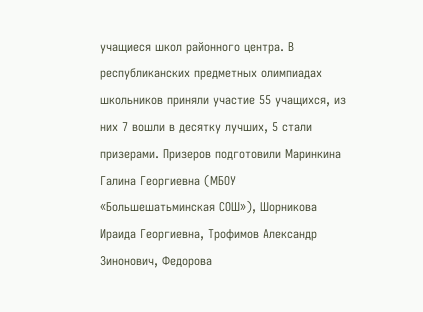учащиеся школ районного центра. В республиканских предметных олимпиадах школьников приняли участие 55 учащихся, из них 7 вошли в десятку лучших, 5 стали призерами. Призеров подготовили Маринкина Галина Георгиевна (МБОУ «Большешатьминская СОШ»), Шорникова Ираида Георгиевна, Трофимов Александр Зинонович, Федорова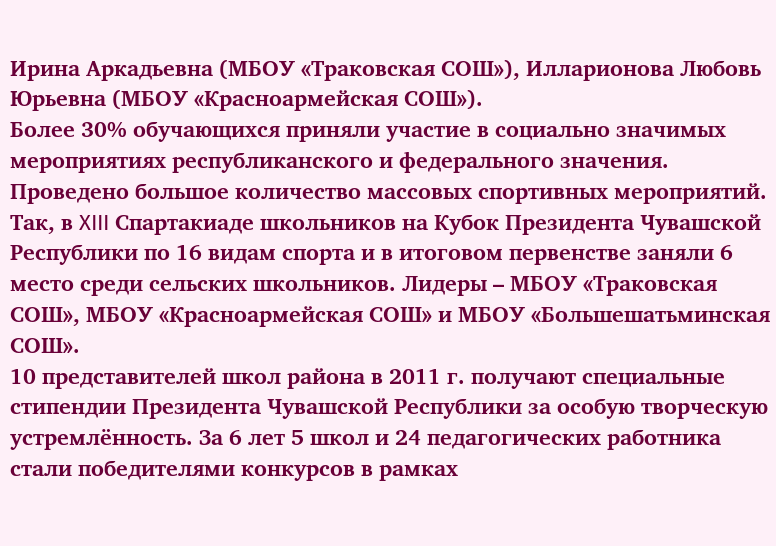Ирина Аркадьевна (МБОУ «Траковская СОШ»), Илларионова Любовь Юрьевна (МБОУ «Красноармейская СОШ»).
Более 30% обучающихся приняли участие в социально значимых мероприятиях республиканского и федерального значения. Проведено большое количество массовых спортивных мероприятий. Так, в XIII Спартакиаде школьников на Кубок Президента Чувашской Республики по 16 видам спорта и в итоговом первенстве заняли 6 место среди сельских школьников. Лидеры – МБОУ «Траковская СОШ», МБОУ «Красноармейская СОШ» и МБОУ «Большешатьминская СОШ».
10 представителей школ района в 2011 г. получают специальные стипендии Президента Чувашской Республики за особую творческую устремлённость. За 6 лет 5 школ и 24 педагогических работника стали победителями конкурсов в рамках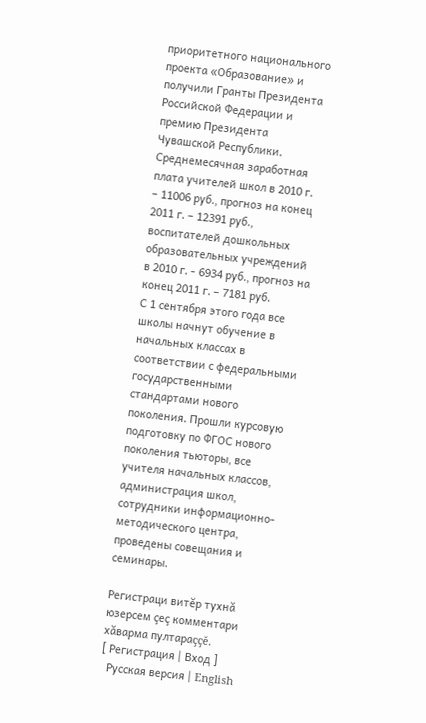приоритетного национального проекта «Образование» и получили Гранты Президента Российской Федерации и премию Президента Чувашской Республики.
Среднемесячная заработная плата учителей школ в 2010 г. – 11006 руб., прогноз на конец 2011 г. – 12391 руб., воспитателей дошкольных образовательных учреждений в 2010 г. - 6934 руб., прогноз на конец 2011 г. – 7181 руб.
С 1 сентября этого года все школы начнут обучение в начальных классах в соответствии с федеральными государственными стандартами нового поколения. Прошли курсовую подготовку по ФГОС нового поколения тьюторы, все учителя начальных классов, администрация школ, сотрудники информационно-методического центра, проведены совещания и семинары.

Регистраци витĕр тухнă юзерсем çеç комментари хăварма пултараççĕ.
[ Регистрация | Вход ]
  Русская версия | English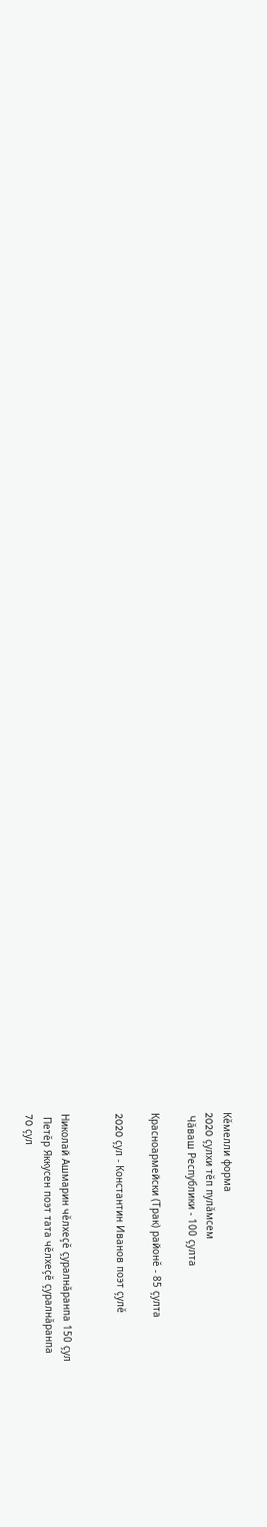Кĕмелли форма
2020 çулхи тĕп пулăмсем
 Чăваш Республики - 100 çулта

Красноармейски (Трак) районĕ - 85 çулта

2020 çул - Константин Иванов поэт çулĕ


Николай Ашмарин чĕлхеçĕ çуралнăранпа 150 çул
 Петĕр Яккусен поэт тата чĕлхеçĕ çуралнăранпа
70 çул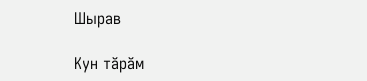Шырав

Кун тăрăм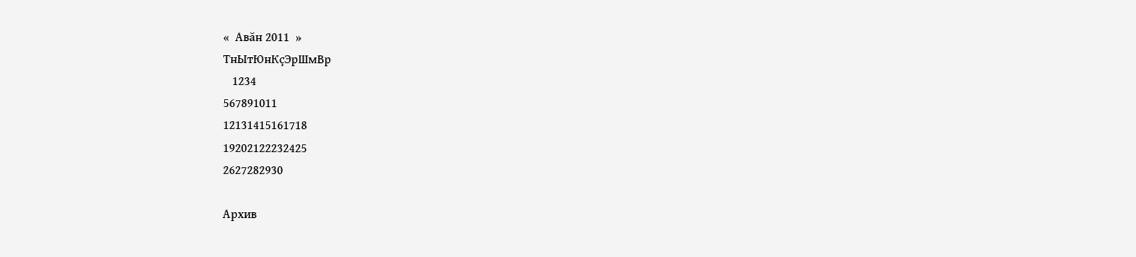«  Авăн 2011  »
ТнЫтЮнКçЭрШмВр
   1234
567891011
12131415161718
19202122232425
2627282930

Архив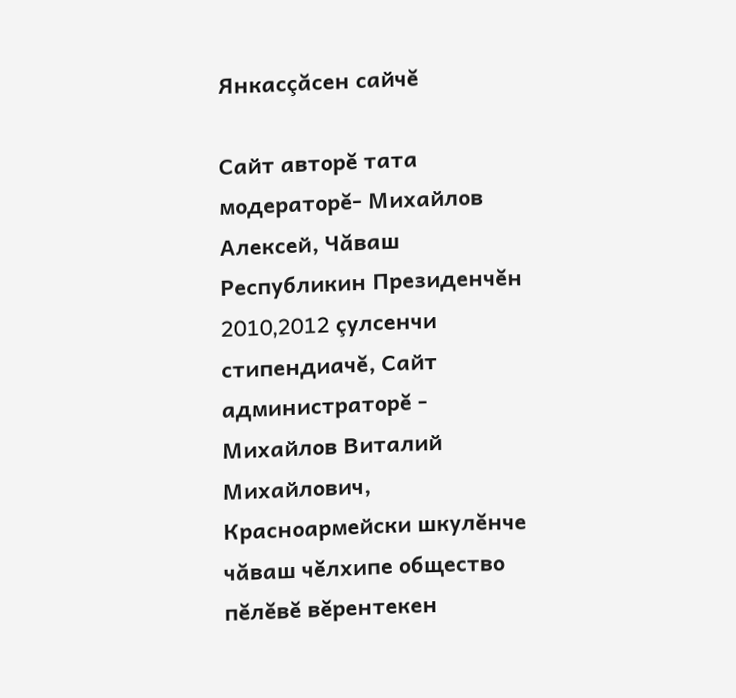Янкасçăсен сайчĕ

Сайт авторĕ тата модераторĕ- Михайлов Алексей, Чăваш Республикин Президенчĕн 2010,2012 çулсенчи стипендиачĕ, Сайт администраторĕ - Михайлов Виталий Михайлович, Красноармейски шкулĕнче чăваш чĕлхипе общество пĕлĕвĕ вĕрентекен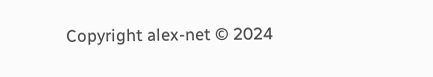Copyright alex-net © 2024